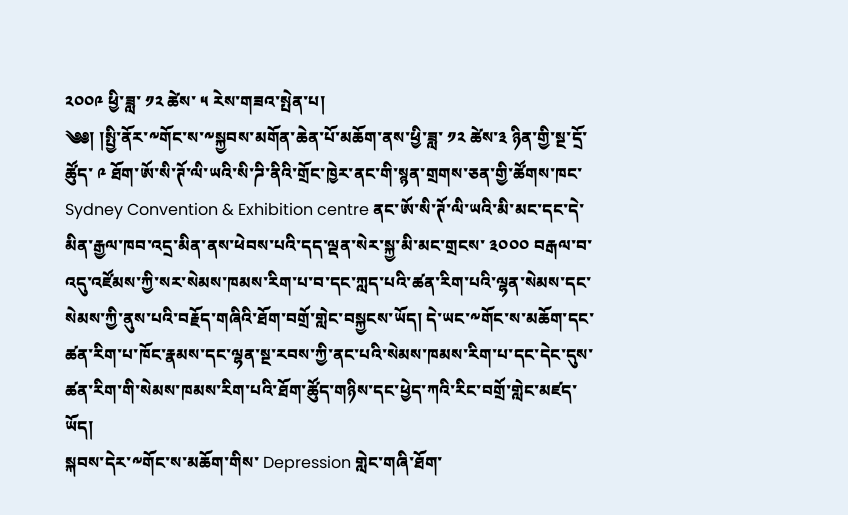༢༠༠༩ ཕྱི་ཟླ་ ༡༢ ཚེས་ ༥ རེས་གཟའ་སྤེན་པ།
༄༅། །སྤྱི་ནོར་༸གོང་ས་༸སྐྱབས་མགོན་ཆེན་པོ་མཆོག་ནས་ཕྱི་ཟླ་ ༡༢ ཚེས་༣ ཉིན་གྱི་སྔ་དྲོ་ཚོུད་ ༩ ཐོག་ཨོ་སི་ཊོ་ལི་ཡའི་སི་ཌི་ནིའི་གྲོང་ཁྱེར་ནང་གི་སྙན་གྲགས་ཅན་གྱི་ཚོགས་ཁང་ Sydney Convention & Exhibition centre ནང་ཨོ་སི་ཊོ་ལི་ཡའི་མི་མང་དང་དེ་མིན་རྒྱལ་ཁབ་འདྲ་མིན་ནས་ཕེབས་པའི་དད་ལྡན་སེར་སྐྱ་མི་མང་གྲངས་ ༣༠༠༠ བརྒལ་བ་འདུ་འཛོམས་ཀྱི་སར་སེམས་ཁམས་རིག་པ་བ་དང་ཀླད་པའི་ཚན་རིག་པའི་ལྷན་སེམས་དང་སེམས་ཀྱི་ནུས་པའི་བརྗོད་གཞིའི་ཐོག་བགྲོ་གླེང་བསྐྱངས་ཡོད། དེ་ཡང་༸གོང་ས་མཆོག་དང་ཚན་རིག་པ་ཁོང་རྣམས་དང་ལྷན་སྔ་རབས་ཀྱི་ནང་པའི་སེམས་ཁམས་རིག་པ་དང་དེང་དུས་ཚན་རིག་གི་སེམས་ཁམས་རིག་པའི་ཐོག་ཚོུད་གཉིས་དང་ཕྱེད་ཀའི་རིང་བགྲོ་གླེང་མཛད་ཡོད།
སྐབས་དེར་༸གོང་ས་མཆོག་གིས་ Depression གླེང་གཞི་ཐོག་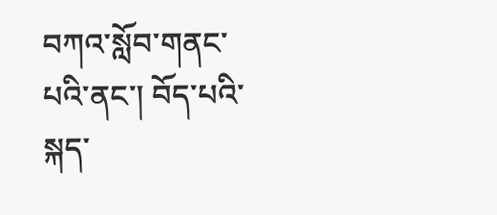བཀའ་སློབ་གནང་པའི་ནང་། བོད་པའི་སྐད་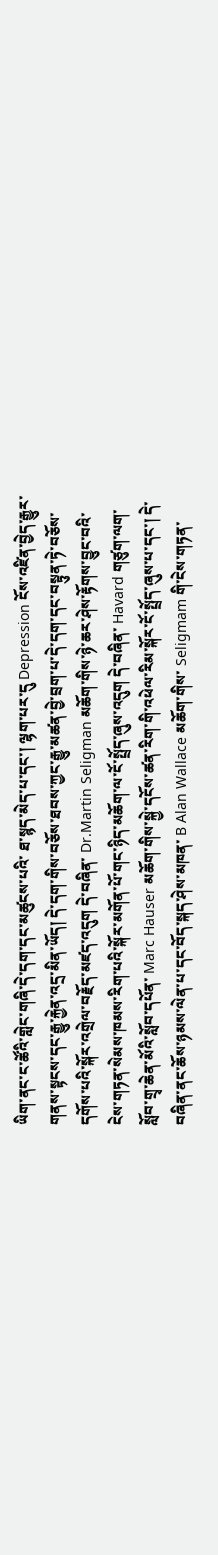ཡིག་ནང་ང་ཚོའི་གླེང་གཞི་དེ་དག་དང་མཚུངས་པའི་ ཐ་སྙད་མེད་པ་དང་། ལྷག་པར་དུ Depression ངོས་འཛིན་བྱེད་རྒྱུར་གནས་སྟངས་དང་རྒྱུ་རྐྱེན་འདྲ་མིན་ཡོད། དེ་དག་གིས་བཅོས་ཐབས་ཀྱང་རྒྱུ་མཚན་བྱེ་བྲག་པ་དེ་དག་དང་བསྟུན་ཏེ་བཅོས་དགོས་པའི་སྐོར་འགྲེལ་བརྗོད་མཛད་འདུག དེ་བཞིན་ Dr.Martin Seligman མཆོག་གིས་ཉེ་ཆར་ཤེས་རྟོགས་བྱུང་བའི་ངེས་གཏན་སེམས་ཁམས་རིག་པའི་སྐོར་མགོན་པོ་གང་ཉིད་མཆོག་ལ་ངོ་སྤྲོད་ཞུས་འདུག དེ་བཞིན་ Havard གཙུག་ལག་སློབ་གྲྭ་ཆེན་མོའི་སློབ་དཔོན་ Marc Hauser མཆོག་གིས་སྐྱེ་དངོས་ཚན་རིག་གི་འཕེལ་རིམ་སྐོར་ངོ་སྤྲོད་ཞུས་པ་དང་། དེ་བཞིན་ནང་ཆོས་ཉམས་ལེན་པ་དང་བོད་སྐད་ཤེས་མཁན་ B Alan Wallace མཆོག་གིས་ Seligmam གི་ངེས་གཏན་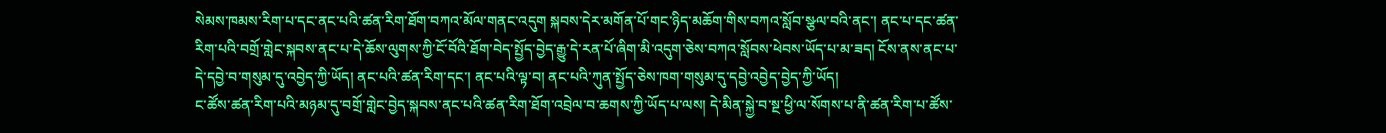སེམས་ཁམས་རིག་པ་དང་ནང་པའི་ཚན་རིག་ཐོག་བཀའ་མོལ་གནང་འདུག སྐབས་དེར་མགོན་པོ་གང་ཉིད་མཆོག་གིས་བཀའ་སློབ་སྩལ་བའི་ནང་། ནང་པ་དང་ཚན་རིག་པའི་བགྲོ་གླེང་སྐབས་ནང་པ་དེ་ཆོས་ལུགས་ཀྱི་ངོ་བོའི་ཐོག་བེད་སྤྱོད་བྱེད་རྒྱུ་དེ་རན་པོ་ཞིག་མི་འདུག་ཅེས་བཀའ་སློབས་ཕེབས་ཡོད་པ་མ་ཟད། ངོས་ནས་ནང་པ་དེ་དབྱེ་བ་གསུམ་དུ་འབྱེད་ཀྱི་ཡོད། ནང་པའི་ཚན་རིག་དང་། ནང་པའི་ལྟ་བ། ནང་པའི་ཀུན་སྤྱོད་ཅེས་ཁག་གསུམ་དུ་དབྱེ་འབྱེད་བྱེད་ཀྱི་ཡོད།
ང་ཚོས་ཚན་རིག་པའི་མཉམ་དུ་བགྲོ་གླེང་བྱེད་སྐབས་ནང་པའི་ཚན་རིག་ཐོག་འབྲེལ་བ་ཆགས་ཀྱི་ཡོད་པ་ལས། དེ་མིན་སྐྱེ་བ་སྔ་ཕྱི་ལ་སོགས་པ་ནི་ཚན་རིག་པ་ཚོས་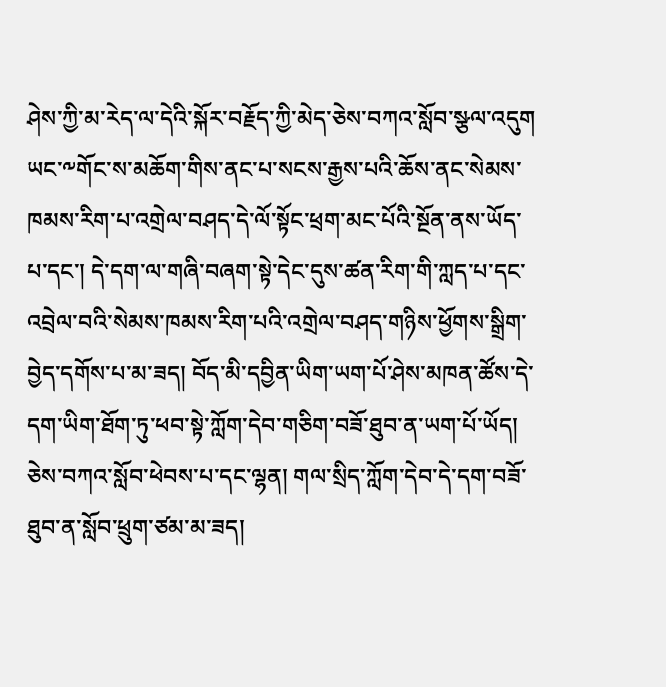ཤེས་ཀྱི་མ་རེད་ལ་དེའི་སྐོར་བརྗོད་ཀྱི་མེད་ཅེས་བཀའ་སློབ་སྩལ་འདུག ཡང་༸གོང་ས་མཆོག་གིས་ནང་པ་སངས་རྒྱས་པའི་ཆོས་ནང་སེམས་ཁམས་རིག་པ་འགྲེལ་བཤད་དེ་ལོ་སྟོང་ཕྲག་མང་པོའི་སྔོན་ནས་ཡོད་པ་དང་། དེ་དག་ལ་གཞི་བཞག་སྟེ་དེང་དུས་ཚན་རིག་གི་ཀླད་པ་དང་འབྲེལ་བའི་སེམས་ཁམས་རིག་པའི་འགྲེལ་བཤད་གཉིས་ཕྱོགས་སྒྲིག་བྱེད་དགོས་པ་མ་ཟད། བོད་མི་དབྱིན་ཡིག་ཡག་པོ་ཤེས་མཁན་ཚོས་དེ་དག་ཡིག་ཐོག་ཏུ་ཕབ་སྟེ་ཀློག་དེབ་གཅིག་བཟོ་ཐུབ་ན་ཡག་པོ་ཡོད། ཅེས་བཀའ་སློབ་ཕེབས་པ་དང་ལྷན། གལ་སྲིད་ཀློག་དེབ་དེ་དག་བཟོ་ཐུབ་ན་སློབ་ཕྲུག་ཙམ་མ་ཟད།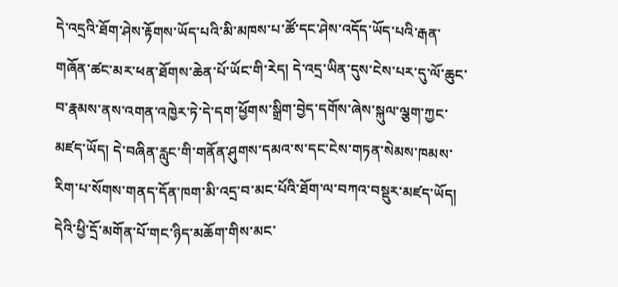དེ་འདྲའི་ཐོག་ཤེས་རྟོགས་ཡོད་པའི་མི་མཁས་པ་ཚོ་དང་ཤེས་འདོད་ཡོད་པའི་རྒན་གཞོན་ཚང་མར་ཕན་ཐོགས་ཆེན་པོ་ཡོང་གི་རེད། དེ་འདྲ་ཡིན་དུས་ངེས་པར་དུ་ལོ་ཆུང་བ་རྣམས་ནས་འགན་འཁྱེར་ཏེ་དེ་དག་ཕྱོགས་སྒྲིག་བྱེད་དགོས་ཞེས་སྐུལ་ལྕག་ཀྱང་མཛད་ཡོད། དེ་བཞིན་རླུང་གི་གནོན་ཤུགས་དམའ་ས་དང་ངེས་གཏན་སེམས་ཁམས་རིག་པ་སོགས་གནད་དོན་ཁག་མི་འདྲ་བ་མང་པོའི་ཐོག་ལ་བཀའ་བསྡུར་མཛད་ཡོད། དེའི་ཕྱི་དྲོ་མགོན་པོ་གང་ཉིད་མཆོག་གིས་མང་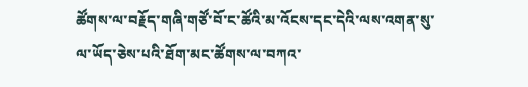ཚོགས་ལ་བརྗོད་གཞི་གཙོ་བོ་ང་ཚོའི་མ་འོངས་དང་དེའི་ལས་འགན་སུ་ལ་ཡོད་ཅེས་པའི་ཐོག་མང་ཚོགས་ལ་བཀའ་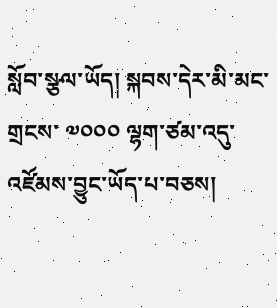སློབ་སྩལ་ཡོད། སྐབས་དེར་མི་མང་གྲངས་ ༧༠༠༠ ལྷག་ཙམ་འདུ་འཛོམས་བྱུང་ཡོད་པ་བཅས།